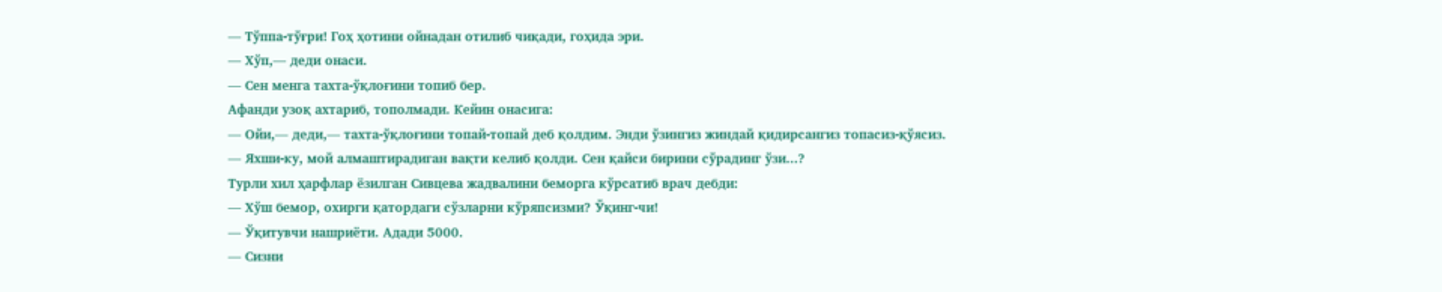— Тўппа-тўғри! Гоҳ ҳотини ойнадан отилиб чиқади, гоҳида эри.
— Хўп,— деди онаси.
— Сен менга тахта-ўқлоғини топиб бер.
Афанди узоқ ахтариб, тополмади. Кейин онасига:
— Ойи,— деди,— тахта-ўқлоғини топай-топай деб қолдим. Энди ўзингиз жиндай қидирсангиз топасиз-қўясиз.
— Яхши-ку, мой алмаштирадиган вақти келиб қолди. Сен қайси бирини сўрадинг ўзи...?
Турли хил ҳарфлар ёзилган Сивцева жадвалини беморга кўрсатиб врач дебди:
— Хўш бемор, охирги қатордаги сўзларни кўряпсизми? Ўқинг-чи!
— Ўқитувчи нашриёти. Адади 5000.
— Сизни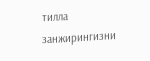тилла занжирингизни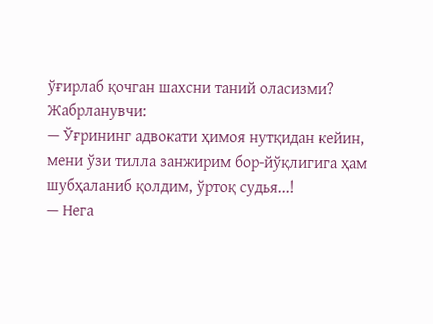ўғирлаб қочган шахсни таний оласизми?
Жабрланувчи:
— Ўғрининг адвокати ҳимоя нутқидан кейин, мени ўзи тилла занжирим бор-йўқлигига ҳам шубҳаланиб қолдим, ўртоқ судья...!
— Нега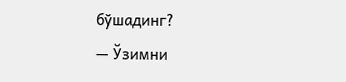бўшадинг?
— Ўзимни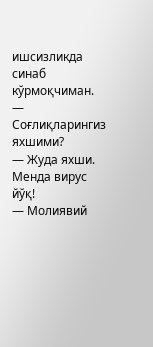ишсизликда синаб кўрмоқчиман.
— Соғлиқларингиз яхшими?
— Жуда яхши. Менда вирус йўқ!
— Молиявий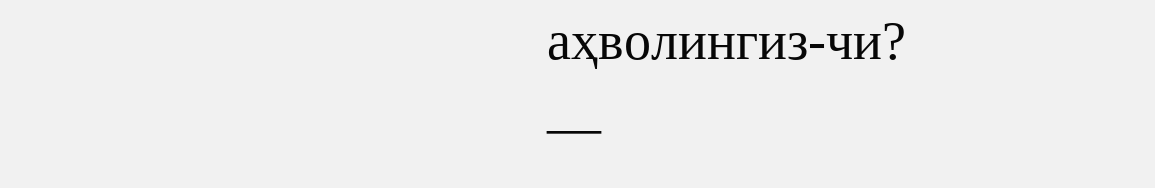аҳволингиз-чи?
—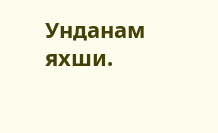Унданам яхши.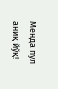Менда пул аниқ йўқ!